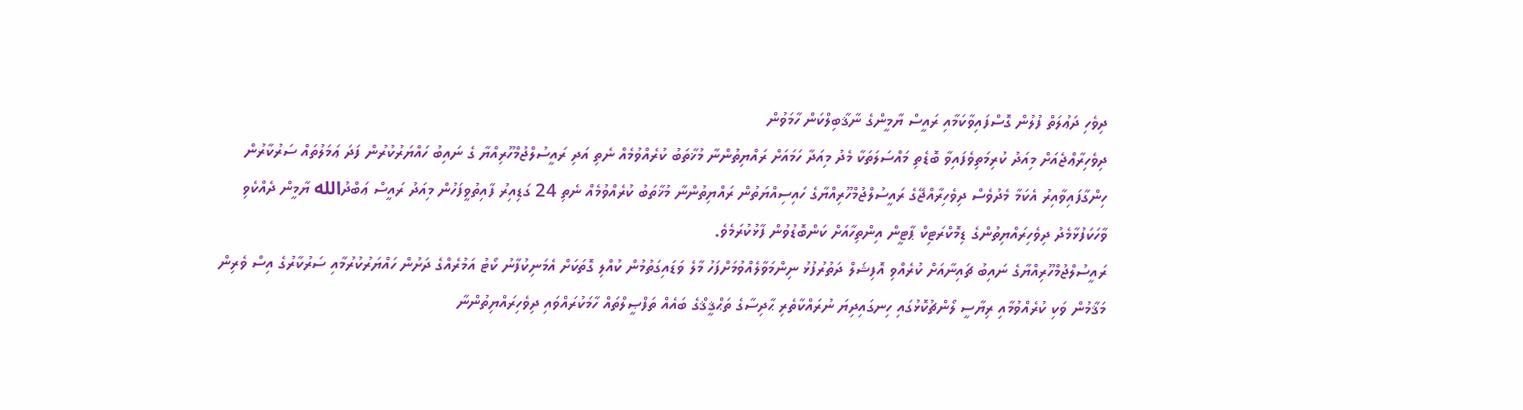ދިވެހި ދަޢުލަތް ފުލުން ގޮސްފައިވާކަމާއި ރައީސް ޔާމީންގެ ނާޤާބިލްކަން ހާމަވުން
ދިވެހިރާޢްޖެއަށް މިއަދު ކުރިމަތިވެފައިވާ ބޮޑެތި މައްސަލަތަކާ މެދު މިއަދާ ހަމައަށް ރައްޔިތުންނާ މުޚާތަބު ކުރެއްވުމެއް ނެތި އަދި ރައީސުލްޖުމްހޫރިއްޔާ ގެ ނައިބު ހައްޔަރުކުރުން ފަދަ ޢަމަލުތައް ސަރުކާރުން ހިންގާފައިވާއިރު އެކަމާ މެދުވެސް ދިވެހިރާއްޖޭގެ ރައީސުލްޖުމްހޫރިއްޔާގެ ހައިސިއްޔަތުން ރައްޔިތުންނާ މުޚާތަބު ކުރެއްވުމެއް ނެތި 24 ގަޑިއިރު ފާއިތުވީފަހުން މިއަދު ރައީސް ޢަބްދުالله ޔާމީން ދެއްކެވި ވާހަކަފުޅާމެދު ދިވެހިރައްޔިތުންގެ ޑިމޮކްރަޓިކް ޕާޓީން އިންތިހާއަށް ކަންބޮޑުވުން ފާޅުކުރަމެވެ.
ރައީސުލްޖުމްހޫރިއްޔާގެ ނައިބު ޗައިނާއަށް ކުރެއްވި އޮފިޝަލް ދަތުރުފުޅު ނިންމަވާލެއްވުމަށްފަހު މާލެ ވަޑައިގަތުމުން ކުއްލި ގޮތަކަށް އެމަނިކުފާނު ކޯޓު އަމުރެއްގެ ދަށުން ހައްޔަރުކުރުމާއި ސަރުކާރުގެ އިސް ވެރިން މަޤާމުން ވަކި ކުރެއްވުމާއި ރިޔާސީ ލޯންޗުކޮޅުގައި ހިނގައިދިޔަ ނުރައްކާތެރި ޙާދިސާގެ ތަޙްޤީޤްގެ ބައެއް ތަފްޞީލްތައް ހާމަކުރައްވައި ދިވެހިރައްޔިތުންނާ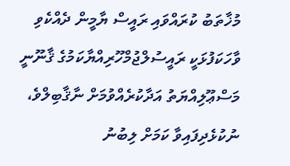މުޚާތަބު ކުރައްވައި ރައީސް ޔާމީން ދެއްކެވި ވާހަކަފުޅަކީ ރައީސުލްޖުމްހޫރިއްޔާކަމުގެ ޤާނޫނީ މަސްޢޫލިއްޔަތު އަދާކުރެއްވުމަށް ނާޤާބިލްވެ، ނުކުޅެދިފައިވާ ކަމަށް ލިބުނު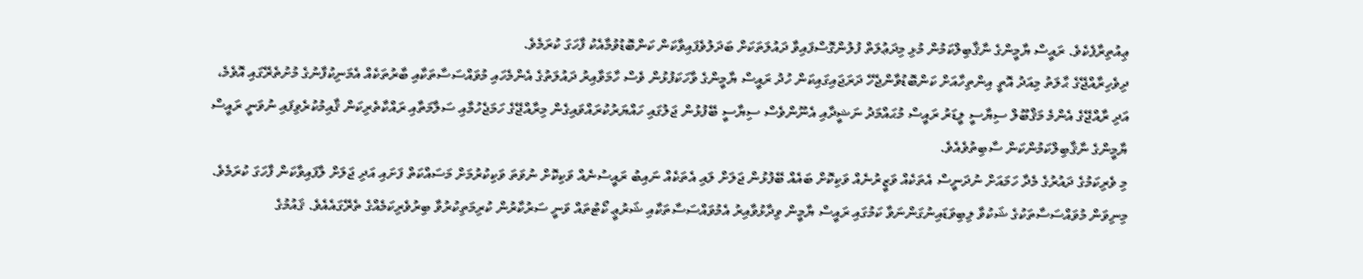ޢިއުތިރާފެކެވެ. ރައީސް ޔާމީންގެ ނާޤާބިލްކަމުން މުޅި މިދަޢުލަތް ފުލުންގޮސްފައިވާ ދައުލަތަކަށް ބަދަލުވެފައިވާކަން ކަންބޮޑުވުމާއެކު ފާހަގަ ކުރަމެވެ.
ދިވެހިރާއްޖޭގެ ޙާލަތު މިއަދު އޮތީ އިންތިހާއަށް ކަންބޮޑުވާންޖެހޭ ދަރަޖައިގައިކަން ހުދު ރައީސް ޔާމީންގެ ވާހަކަފުޅުން ވެސް ހާމަވާއިރު ދައުލަތުގެ އެންމެހައި މުވައްސަސާތަކާއި ބާރުތަކެއް އެމަނިކުފާނުގެ މުށުތެރޭގައި އޮވެމެ، އަދި ރާއްޖޭގެ އެންމެ މަޤްބޫލް ސިޔާސީ ލީޑަރު ރައީސް މުޙައްމަދު ނަޝީދާއި އެނޫންވެސް ސިޔާސީ ބޭފުޅުން ޖަލުގައި ހައްޔަރުކުރައްވައިގެން މިރާއްޖޭގެ ހަމަޖެހުމާއި ސަލާމަތާއި ރައްކާތެރިކަން ޤާއިމުކުރެވިފައި ނުވަނީ ރައީސް ޔާމީންގެ ނާޤާބިލްކަމުންކަން ސާބިތުވެއެވެ.
މި ވެރިކަމުގެ ދައުރުގެ މެދާ ހަމައަށް ނުދަނީސް އެތަކެއް ވަޒީރުނެއް ވަކިކޮށް ބައެއް ބޭފުޅުން ޖަލަށް ލައި އެތަކެއް ނައިބު ރައީސުނެއް ވަކިކޮށް ނުވަތަ ވަކިކުރުމަށް މަސައްކަތް ފަށައި އަދި ޖަލަށް ލާފައިވާކަން ފާހަގަ ކުރަމެވެ. މިނިވަން މުވައްސަސާތަކުގެ ޝަކުވާ ލިބިވަޑައިނުގަންނަވާ ކަމުގައި ރައީސް ޔާމީން ވިދާޅުވާއިރު އެމުވައްސަސާތަކާއި ޝަރުޢީ ކޯޓުތައް ވަނީ ސަރުކާރުން ކުރިމަތިކުރުވާ ބިރުވެރިކަމެއްގެ ތެރޭގައެއެވެ. ޤައުމުގެ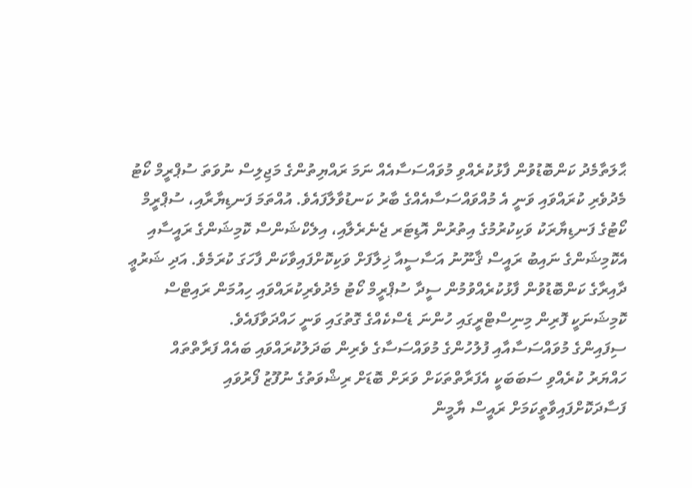ޙާލަތާމެދު ކަންބޮޑުވުން ފާޅުކުރެއްވި މުވައްސަސާއެއް ނަމަ ރައްޔިތުންގެ މަޖިލިސް ނުވަތަ ސުޕްރީމް ކޯޓު މެދުވެރި ކުރައްވައި ވަނީ އެ މުއްވައްސަސާއެއްގެ ބާރު ކަނޑުވާލާފައެވެ. އުއްތަމަ ފަނޑިޔާރާއި، ސުޕްރީމް ކޯޓުގެ ފަނޑިޔާރަކު ވަކިކުރުމުގެ އިތުރުން އޮޑިޓަރ ޖެނެރެލާއި، އިލެކްޝަންސް ކޮމިޝަންގެ ރައީސާއި އެކޮމިޝަންގެ ނައިބު ރައީސް ޤާނޫނު އަސާސީއާ ޚިލާފަށް ވަކިކޮށްފައިވާކަން ފާހަގަ ކުރަމެވެ. އަދި ޝަރުޢީ ދާއިރާގެ ކަންބޮޑުވުން ފާޅުކުރެއްވުމުން ސީދާ ސުޕްރީމް ކޯޓު މެދުވެރިކުރައްވައި ހިއުމަން ރައިޓްސް ކޮމިޝަނަކީ ފޮރިން މިނިސްޓްރީގައި ހުންނަ ޑެސްކެއްގެ ގޮތުގައި ވަނީ ހައްދަވާފައެވެ.
ސިފައިންގެ މުވައްސަސާއާއި ފުލުހުންގެ މުވައްސަސާގެ ވެރިން ބަދަލުކުރައްވައި ބައެއް ފަރާތްތައް ހައްޔަރު ކުރެއްވި ސަބަބަކީ އެފަރާތްތަކަށް ވަރަށް ބޮޑަށް ރިޝްވަތުގެ ނުފޫޒު ފޯރުވައި ފަސާދަކޮށްފައިވާތީކަމަށް ރައީސް ޔާމީން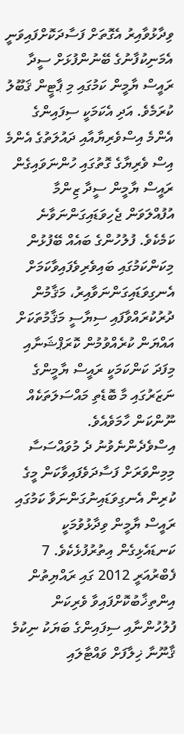ވިދާޅުވާއިރު އެގޮތަށް ފަސާދަކޮށްފައިވަނީ އެމަނިކުފާނުގެ ބޭނުންފުޅަށް ސީދާ ރައީސް ޔާމީން ކަމުގައި މި ޕާޓީން ޤަބޫލު ކުރަމެވެ. އަދި އެކަމަކީ ސިފައިންގެ އެންމެ އިސްވެރިޔާއާއި ދައުލަތުގެ އެންމެ އިސް ވެރިޔާގެ ގޮތުގައި ހުންނަވައިގެން ރައީސް ޔާމީން ސީދާ ޒިންމާ އުފުއްލަވަން ޖެހިވަޑައިގަންނަވާނެ ކަމެކެވެ. ފުލުހުންގެ ބައެއް ބޭފުޅުން މިކަންކަމުގައި ބައިވެރިވެފައިވާކަމަށް އެނގިވަޑައިގަންނަވާއިރު، މަޤާމުން ދުރުކުރައްވާފައި ސިޔާސީ މަޤާމުތަކަށް އައްޔަން ކުރެއްވުމުން ކޮރަޕްޝަނާއި މިފަދަ ކަންކަމަކީ ރައީސް ޔާމީންގެ ނަޒަރުގައި މާ ބޮޑެތި މައްސަލަތަކެއް ނޫންކަން ހާމަވެއެވެ.
އިސްވެދެންނެވުނު ދެ މުވައްސަސާ މިމިންވަރަށް ފަސާދަވެފައިވާކަން މީގެ ކުރިން އެނގިވަޑައިނުގަންނަވާ ކަމުގައި ރައީސް ޔާމީން ވިދާޅުވުމަކީ ކަނޑައެޅިގެން އިތުރުފުޅެކެވެ. 7 ފެބްރުއަރީ 2012 ގައި ރައްޔިތުން އިންތިޚާބުކޮށްފައިވާ ވެރިކަން ފުލުހުންނާއި ސިފައިންގެ ބަޔަކު ނިކުމެ ޤާނޫނާ ޚިލާފަށް ވައްޓާލައި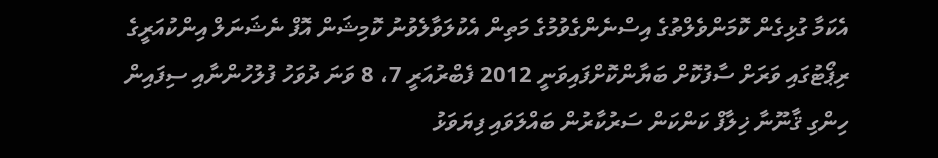އެކަމާ ގުޅިގެން ކޮމަންވެލްތުގެ އިސްނެންގެވުމުގެ މަތިން އެކުލަވާލެވުނު ކޮމިޝަން އޮފް ނެޝަނަލް އިންކުއަރީގެ ރިޕޯޓުގައި ވަރަށް ސާފުކޮށް ބަޔާންކޮށްފައިވަނީ 2012 ފެބްރުއަރީ 7، 8 ވަނަ ދުވަހު ފުލުހުންނާއި ސިފައިން ހިންގި ޤާނޫނާ ޚިލާފް ކަންކަން ސަރުކާރުން ބައްލަވައި ފިޔަވަޅު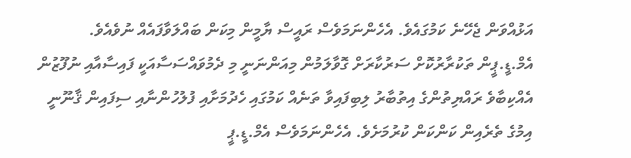އަޅުއްވަން ޖެހޭނެ ކަމުގައެވެ. އެހެންނަމަވެސް ރައީސް ޔާމީން މިކަން ބައްލަވާފައެއް ނުވެއެވެ.
އެމް.ޑީ.ޕީން ތަކުރާރުކޮށް ސަރުކާރަށް ގޮވާލަމުން މިއަންނަނީ މި ދެމުވައްސަސާއަކީ ފައިސާއާއި ނުފޫޒުން އެއްކިބާވެ ރައްޔިތުންގެ އިތުބާރު ލިބިފައިވާ ތަނެއް ކަމުގައި ހެދުމަށާއި ފުލުހުންނާއި ސިފައިން ޤާނޫނީ އިމުގެ ތެރެއިން ކަންކަން ކުރުމަށެވެ. އެހެންނަމަވެސް އެމް.ޑީ.ޕީ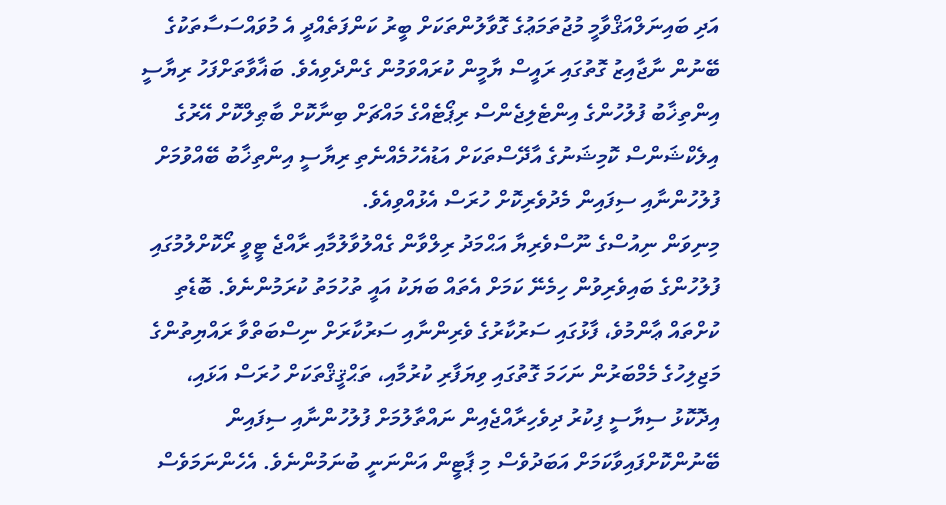އަދި ބައިނަލްއަޤްވާމީ މުޖުތަމަޢުގެ ގޮވާލުންތަކަށް ބީރު ކަންފަތެއްދީ އެ މުވައްސަސާތަކުގެ ބޭނުން ނާޖާއިޒު ގޮތުގައި ރައީސް ޔާމީން ކުރައްވަމުން ގެންދެވިއެވެ. ބަޣާވާތަށްފަހު ރިޔާސީ އިންތިޚާބު ފުލުހުންގެ އިންޓެލިޖެންސް ރިޕޯޓެއްގެ މައްޗަށް ބިނާކޮށް ބާޠިލްކޮށް އޭރުގެ އިލެކްޝަންސް ކޮމިޝަނުގެ އާދޭސްތަކަށް އަޑުއެހުމެއްނެތި ރިޔާސީ އިންތިޚާބު ބޭއްވުމަށް ފުލުހުންނާއި ސިފައިން މެދުވެރިކޮށް ހުރަސް އެޅުއްވިއެވެ.
މިނިވަން ނިއުސްގެ ނޫސްވެރިޔާ އަޙްމަދު ރިލްވާން ގެއްލުވާލުމާއި ރާއްޖެ ޓީވީ ރޯކޮށްލުމުގައި ފުލުހުންގެ ބައިވެރިވުން ހިމެނޭ ކަމަށް އެތައް ބަޔަކު އައީ ތުހުމަތު ކުރަމުންނެވެ. ބޮޑެތި ކުށްތައް ޢާންމުވެ، ފާޅުގައި ސަރުކާރުގެ ވެރިންނާއި ސަރުކާރަށް ނިސްބަތްވާ ރައްޔިތުންގެ މަޖިލިހުގެ މެމްބަރުން ނަހަމަ ގޮތުގައި ވިޔަފާރި ކުރުމާއި، ތަޙްޤީޤްތަކަށް ހުރަސް އަޅައި، އިދޮކޮޅު ސިޔާސީ ފިކުރު ދިވެހިރާއްޖެއިން ނައްތާލުމަށް ފުލުހުންނާއި ސިފައިން ބޭނުންކޮށްފައިވާކަމަށް އަބަދުވެސް މި ޕާޓީން އަންނަނީ ބުނަމުންނެވެ. އެހެންނަމަވެސް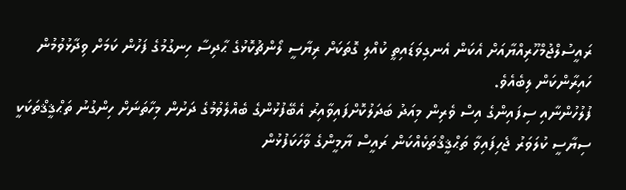ރައީސުލްޖުމްހޫރިއްޔާއަށް އެކަން އެނގިވަޑައިތީ ކުއްލި ގޮތަކަށް ރިޔާސީ ލޯންޗުކޮޅުގެ ޙާދިސާ ހިނގުމުގެ ފަހުން ކަމަށް ވިދާޅުވުމުން ހައިރާންކަން ލިބެއެވެ.
ފުލުހުންނާއި ސިފައިންގެ އިސް ވެރިން މިއަދު ބަދަލުކޮށްފައިވާއިރު އެބޭފުޅުންގެ ބެއްލެވުމުގެ ދަށުން މިހާތަނަށް ހިންގުނު ތަޙްޤީޤްތަކަކީ ސިޔާސީ ކުލަވަރު ޖެހިފައިވާ ތަޙްޤީޤްތަކެއްކަން ރައީސް ޔާމީންގެ ވާހަކަފުޅުން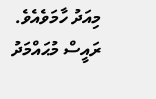މިއަދު ހާމަވެއެވެ. ރައީސް މުޙައްމަދު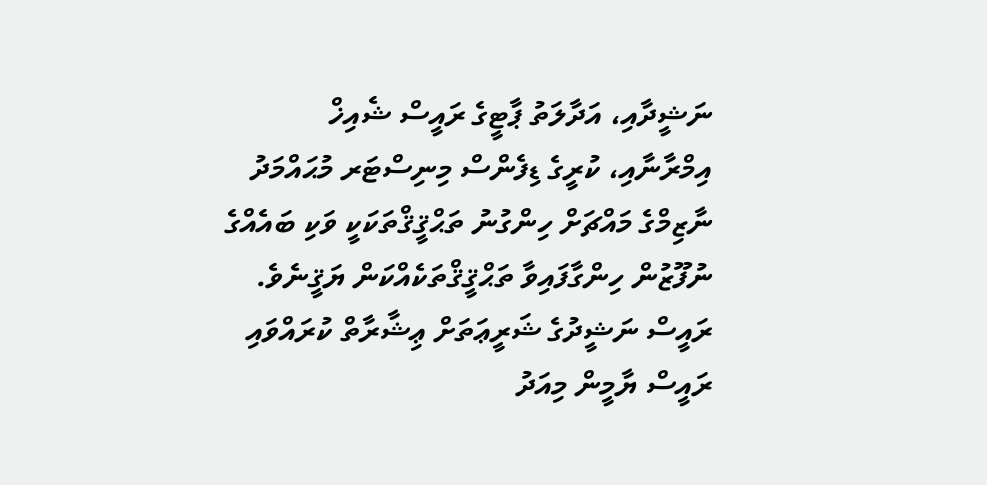ނަޝީދާއި، އަދާލަތު ޕާޓީގެ ރައީސް ޝެއިޚް އިމްރާނާއި، ކުރީގެ ޑިފެންސް މިނިސްޓަރ މުޙައްމަދު ނާޒިމްގެ މައްޗަށް ހިންގުނު ތަޙްޤީޤްތަކަކީ ވަކި ބައެއްގެ ނުފޫޒުން ހިންގާފައިވާ ތަޙްޤީޤްތަކެއްކަން ޔަޤީނެވެ. ރައީސް ނަޝީދުގެ ޝަރީޢަތަށް ޢިޝާރާތް ކުރައްވައި ރައީސް ޔާމީން މިއަދު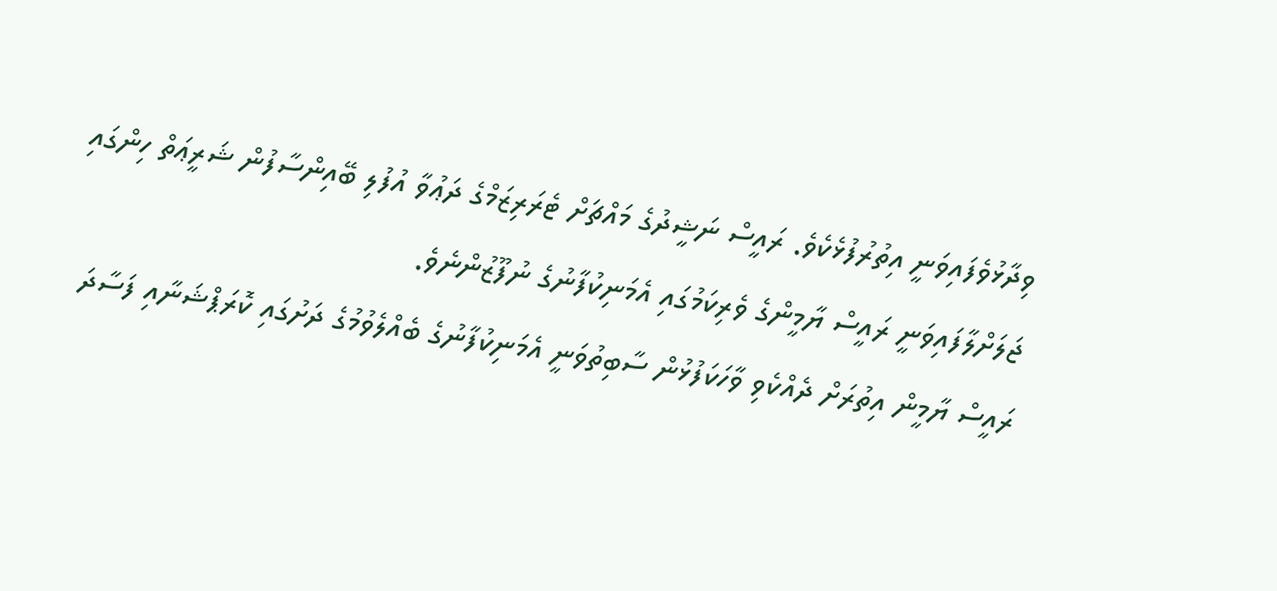ވިދާޅުވެފައިވަނީ އިތުރުފުޅެކެވެ. ރައީސް ނަޝީދުގެ މައްޗަށް ޓެރަރިޒަމްގެ ދަޢުވާ އުފުލި ބޭއިންސާފުން ޝަރީޢަތް ހިންގައި ޖަލަށްލާފައިވަނީ ރައީސް ޔާމީންގެ ވެރިކަމުގައި އެމަނިކުފާނުގެ ނުފޫޒުންނެވެ.
ރައީސް ޔާމީން އިތުރަށް ދެއްކެވި ވާހަކަފުޅުން ސާބިތުވަނީ އެމަނިކުފާނުގެ ބެއްލެވުމުގެ ދަށުގައި ކޮރަޕްޝަނާއި ފަސާދަ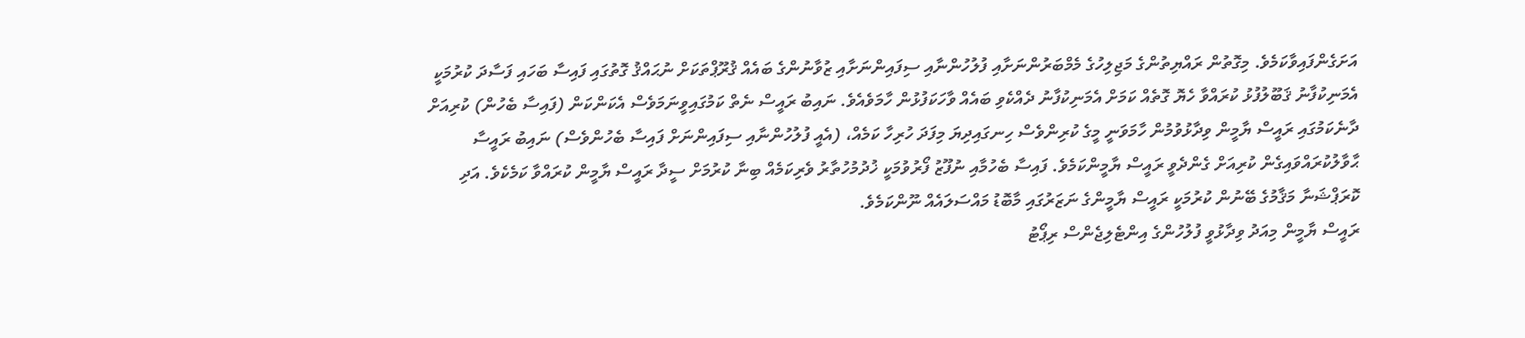އަށަގެންފައިވާކަމެވެ. މިގޮތުން ރައްޔިތުންގެ މަޖިލިހުގެ މެމްބަރުންނަށާއި ފުލުހުންނާއި ސިފައިންނަށާއި ޒުވާނުންގެ ބައެއް ޤުރޫޕްތަކަށް ނުޙައްޤު ގޮތުގައި ފައިސާ ބަހައި ފަސާދަ ކުރުމަކީ އެމަނިކުފާނު ޤަބޫލުފުޅު ކުރައްވާ ހެޔޮ ގޮތެއް ކަމަށް އެމަނިކުފާނު ދެއްކެވި ބައެއް ވާހަކަފުޅުން ހާމަވެއެވެ. ނައިބު ރައީސް ނެތް ކަމުގައިވީނަމަވެސް އެކަންކަން (ފައިސާ ބެހުން) ކުރިއަށް ދާނެކަމުގައި ރައީސް ޔާމީން ވިދާޅުވުމުން ހާމަވަނީ މީގެ ކުރިންވެސް ހިނގައިދިޔަ މިފަދަ ހުރިހާ ކަމެއް، (އެއީ ފުލުހުންނާއި ސިފައިންނަށް ފައިސާ ބެހުންވެސް) ނައިބު ރައީސާ ޙާވާލުކުރައްވައިގެން ކުރިއަށް ގެންދެވީ ރައީސް ޔާމީންކަމެވެ. ފައިސާ ބެހުމާއި ނުފޫޒު ފޯރުވުމަކީ ޚުދުމުހުތާރު ވެރިކަމެއް ބިނާ ކުރުމަށް ސީދާ ރައީސް ޔާމީން ކުރައްވާ ކަމެކެވެ. އަދި ކޮރަޕްޝަނާ މަޤާމުގެ ބޭނުން ކުރުމަކީ ރައީސް ޔާމީންގެ ނަޒަރުގައި މާބޮޑު މައްސަލައެއް ނޫންކަމެވެ.
ރައީސް ޔާމީން މިއަދު ވިދާޅުވީ ފުލުހުންގެ އިންޓެލިޖެންސް ރިޕޯޓު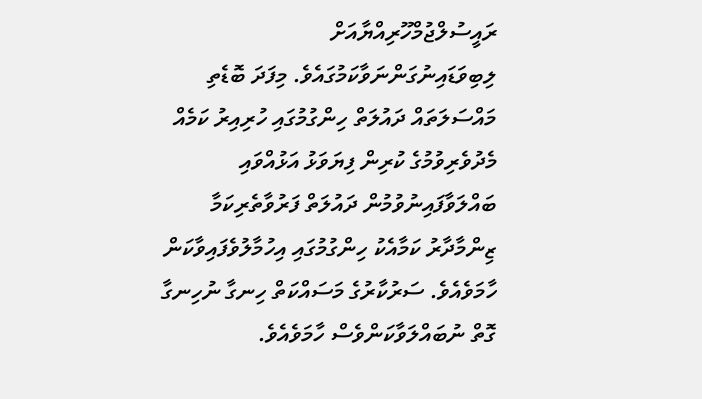ރައީސުލްޖުމްހޫރިއްޔާއަށް ލިބިވަޑައިނުގަންނަވާކަމުގައެވެ. މިފަދަ ބޮޑެތި މައްސަލަތައް ދައުލަތް ހިންގުމުގައި ހުރިއިރު ކަމެއް މެދުވެރިވުމުގެ ކުރިން ފިޔަވަޅު އަޅުއްވައި ބައްލަވާފައިނުވުމުން ދައުލަތް ފަރުވާތެރިކަމާ ޒިންމާދާރު ކަމާއެކު ހިންގުމުގައި އިހުމާލުވެފައިވާކަން ހާމަވެއެވެ. ސަރުކާރުގެ މަސައްކަތް ހިނގާ ނުހިނގާ ގޮތް ނުބައްލަވާކަންވެސް ހާމަވެއެވެ.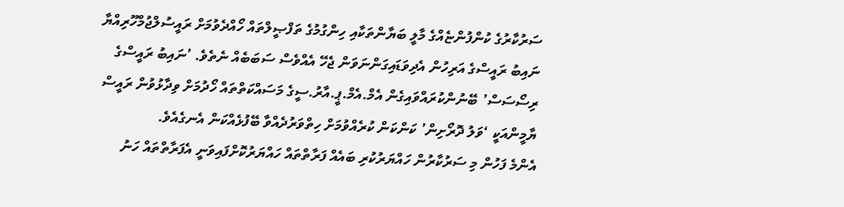ސަރުކާރުގެ ކުންފުންޏެއްގެ މާލީ ބަޔާންތަކާއި ހިންގުމުގެ ތަފްޞީލްތައް ހޯއްދެވުމަށް ރައީސުލްޖުމްހޫރިއްޔާ ނައިބު ރައީސްގެ އަރިހުން އެދިވަޑައިގަންނަވަން ޖެހޭ އެއްވެސް ސަބަބެއް ނެތެވެ. ’ނައިބު ރައީސްގެ ރިސޯސަސް’ ބޭނުންކުރައްވައިގެން އެމް.އެމް.ޕީ.އާރު.ސީގެ މަސައްކަތްތައް ހޯދުމަށް ވިދާޅުވުން ރައީސް ޔާމީންއަކީ ‘ވަލު ދޮރޯށިން’ ކަންކަން ކުރެއްވުމަށް ހިތްވަރުދެއްވާ ބޭފުޅެއްކަން އެނގެއެވެ.
އެންމެ ފަހުން މި ސަރުކާރުން ހައްޔަރުކުރި ބައެއް ފަރާތްތައް ހައްޔަރުކޮށްފައިވަނީ އެފަރާތްތައް ހަނު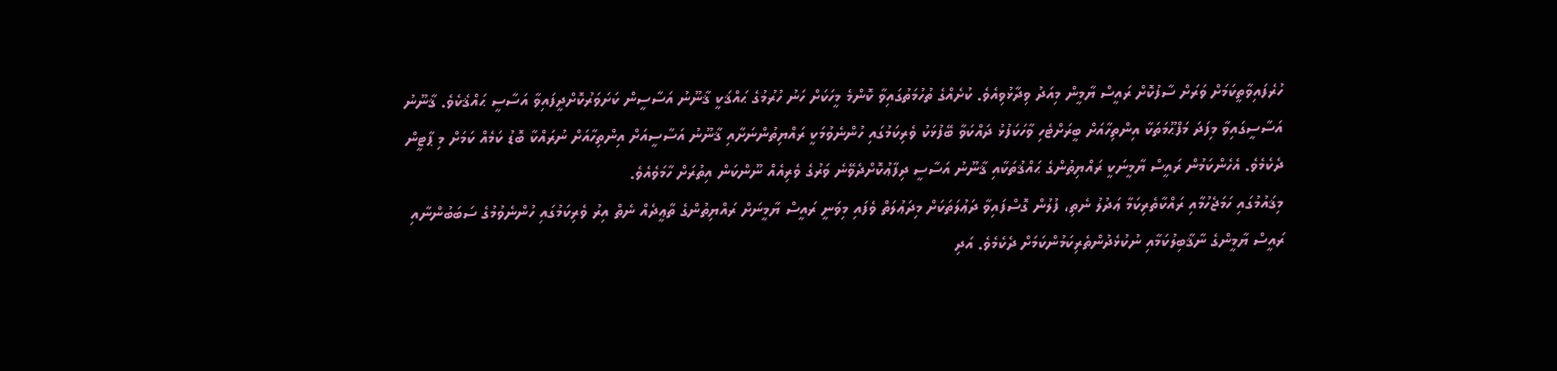ހުރެފައިވާތީކަމަށް ވަރަށް ސާފުކޮށް ރައީސް ޔާމީން މިއަދު ވިދާޅުވިއެވެ. ކުށެއްގެ ތުހުމަތުގައިވާ ކޮންމެ މީހަކަށް ހަނު ހުރުމުގެ ޙައްޤަކީ ޤާނޫނު އަސާސީން ކަށަވަރުކޮށްދީފައިވާ އަސާސީ ޙައްޤެކެވެ. ޤާނޫނު އަސާސީގައިވާ މިފަދަ މަފްޙޫމަތަކާ އިންތިހާއަށް ބީރަށްޓެހި ވާހަކަފުޅު ދައްކަވާ ބޭފުޅަކު ވެރިކަމުގައި ހުންނެވުމަކީ ރައްޔިތުންނަށާއި ޤާނޫނު އަސާސީއަށް އިންތިހާއަށް ނުރައްކާ ބޮޑު ކަމެއް ކަމަށް މި ޕާޓީން ދެކެމެވެ. އެހެންކަމުން ރައީސް ޔާމީނަކީ ރައްޔިތުންގެ ޙައްޤުތަކާއި ޤާނޫނު އަސާސީ ދިފާޢުކޮށްދެވޭނެ ވަރުގެ ވެރިއެއް ނޫންކަން އިތުރަށް ހާމަވެއެވެ.
މިޤައުމުގައި ހަމަޖެހުމާއި ރައްކާތެރިކަމާ ޢަދުލު ނެތި، ފުލުން ގޮސްފައިވާ ދަޢުލަތަކަށް މިދަޢުލަތް ވެފައި މިވަނީ ރައީސް ޔާމީނަށް ރައްޔިތުންގެ ތާޢީދެއް ނެތް އިރު ވެރިކަމުގައި ހުންނެވުމުގެ ސަބަބުންނާއި ރައީސް ޔާމީންގެ ނާޤާބިލުކަމާއި ނުކުޅެދުންތެރިކަމުންކަމަށް ދެކެމެވެ. އަދި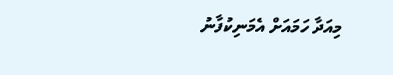މިއަދާ ހަމައަށް އެމަނިކުފާނު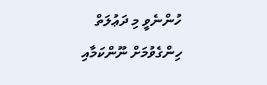ހުންނެވީ މި ދަޢުލަތް ހިންގެވުމަށް ނޫންކަމާއި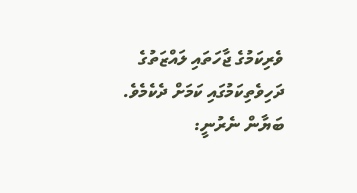ވެރިކަމުގެ ޖާހަތައި ލައްޒަތުގެ ދަހިވެތިކަމުގައި ކަމަށް ދެކެމެވެ.
ބަޔާން ނެރުނީ: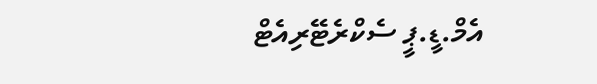އެމް.ޑީ.ޕީ ސެކްރެޓޭރިއެޓް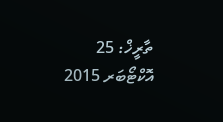ތާރީޚް: 25 އޮކްޓޯބަރ 2015